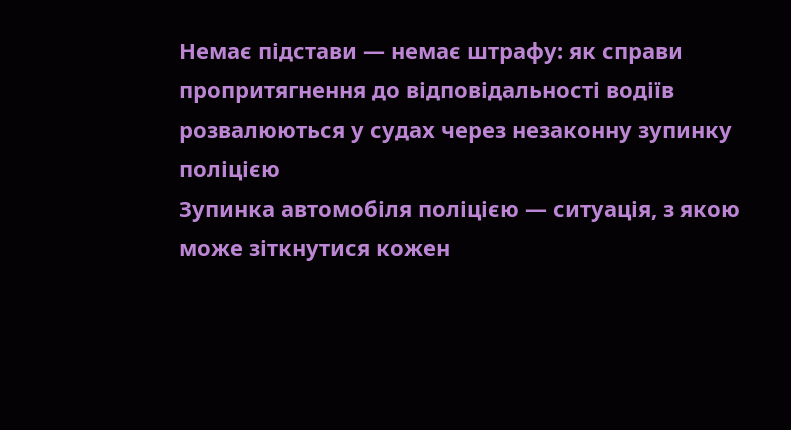Немає підстави — немає штрафу: як справи пропритягнення до відповідальності водіїв розвалюються у судах через незаконну зупинку поліцією
Зупинка автомобіля поліцією — ситуація, з якою може зіткнутися кожен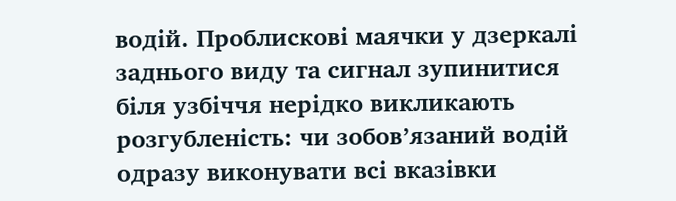водій. Проблискові маячки у дзеркалі заднього виду та сигнал зупинитися біля узбіччя нерідко викликають розгубленість: чи зобов’язаний водій одразу виконувати всі вказівки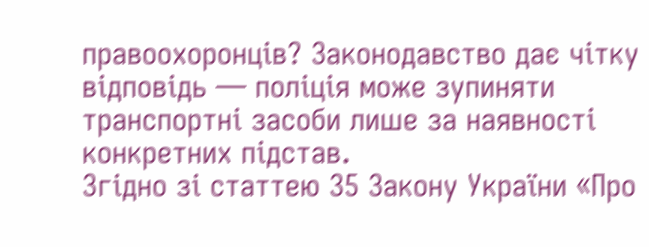правоохоронців? Законодавство дає чітку відповідь — поліція може зупиняти транспортні засоби лише за наявності конкретних підстав.
Згідно зі статтею 35 Закону України «Про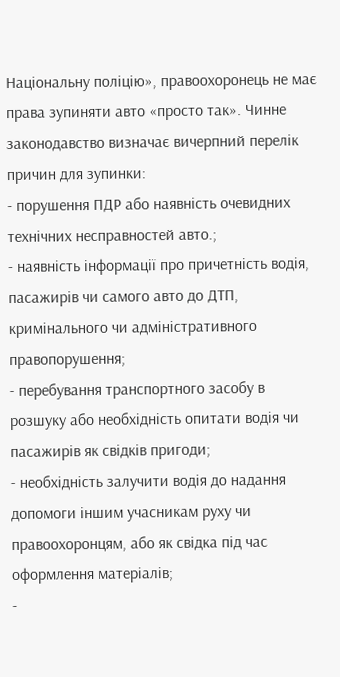Національну поліцію», правоохоронець не має права зупиняти авто «просто так». Чинне законодавство визначає вичерпний перелік причин для зупинки:
- порушення ПДР або наявність очевидних технічних несправностей авто.;
- наявність інформації про причетність водія, пасажирів чи самого авто до ДТП, кримінального чи адміністративного правопорушення;
- перебування транспортного засобу в розшуку або необхідність опитати водія чи пасажирів як свідків пригоди;
- необхідність залучити водія до надання допомоги іншим учасникам руху чи правоохоронцям, або як свідка під час оформлення матеріалів;
-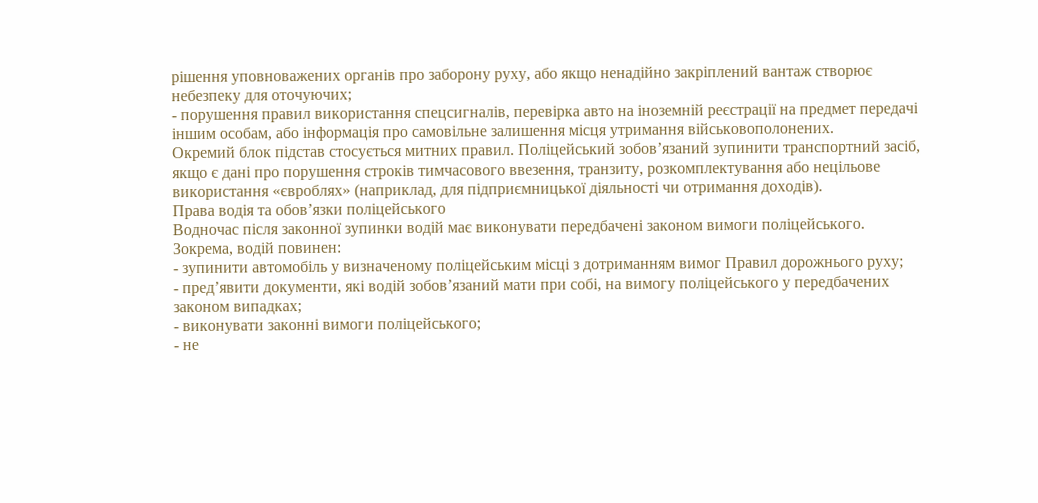рішення уповноважених органів про заборону руху, або якщо ненадійно закріплений вантаж створює небезпеку для оточуючих;
- порушення правил використання спецсигналів, перевірка авто на іноземній реєстрації на предмет передачі іншим особам, або інформація про самовільне залишення місця утримання військовополонених.
Окремий блок підстав стосується митних правил. Поліцейський зобов’язаний зупинити транспортний засіб, якщо є дані про порушення строків тимчасового ввезення, транзиту, розкомплектування або нецільове використання «євроблях» (наприклад, для підприємницької діяльності чи отримання доходів).
Права водія та обов’язки поліцейського
Водночас після законної зупинки водій має виконувати передбачені законом вимоги поліцейського.
Зокрема, водій повинен:
- зупинити автомобіль у визначеному поліцейським місці з дотриманням вимог Правил дорожнього руху;
- пред’явити документи, які водій зобов’язаний мати при собі, на вимогу поліцейського у передбачених законом випадках;
- виконувати законні вимоги поліцейського;
- не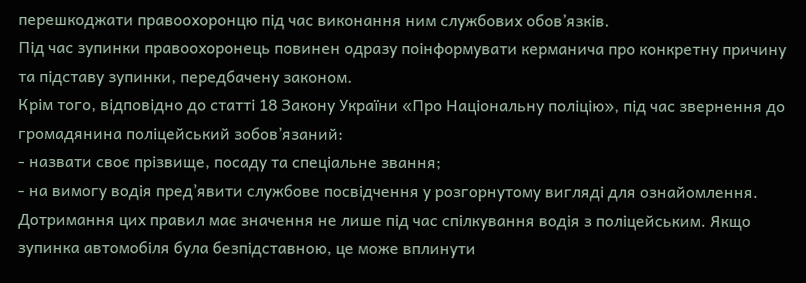перешкоджати правоохоронцю під час виконання ним службових обов’язків.
Під час зупинки правоохоронець повинен одразу поінформувати керманича про конкретну причину та підставу зупинки, передбачену законом.
Крім того, відповідно до статті 18 Закону України «Про Національну поліцію», під час звернення до громадянина поліцейський зобов’язаний:
- назвати своє прізвище, посаду та спеціальне звання;
- на вимогу водія пред’явити службове посвідчення у розгорнутому вигляді для ознайомлення.
Дотримання цих правил має значення не лише під час спілкування водія з поліцейським. Якщо зупинка автомобіля була безпідставною, це може вплинути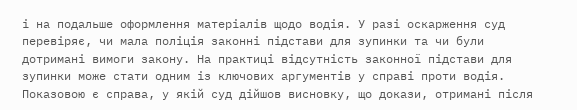і на подальше оформлення матеріалів щодо водія. У разі оскарження суд перевіряє, чи мала поліція законні підстави для зупинки та чи були дотримані вимоги закону. На практиці відсутність законної підстави для зупинки може стати одним із ключових аргументів у справі проти водія. Показовою є справа, у якій суд дійшов висновку, що докази, отримані після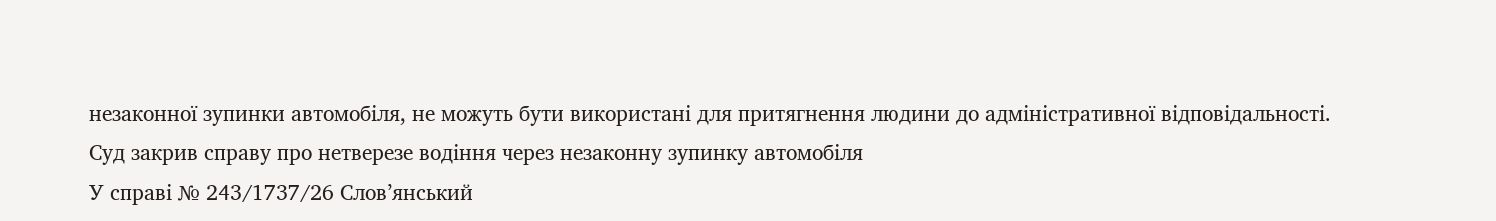незаконної зупинки автомобіля, не можуть бути використані для притягнення людини до адміністративної відповідальності.
Суд закрив справу про нетверезе водіння через незаконну зупинку автомобіля
У справі № 243/1737/26 Слов’янський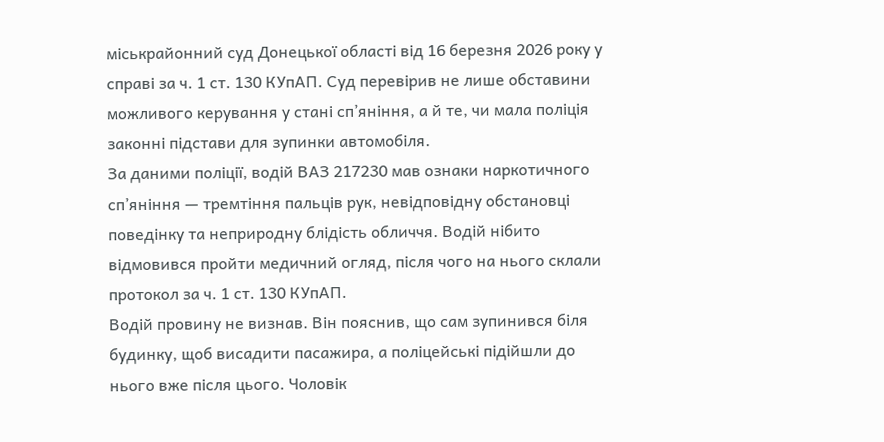міськрайонний суд Донецької області від 16 березня 2026 року у справі за ч. 1 ст. 130 КУпАП. Суд перевірив не лише обставини можливого керування у стані сп’яніння, а й те, чи мала поліція законні підстави для зупинки автомобіля.
За даними поліції, водій ВАЗ 217230 мав ознаки наркотичного сп’яніння — тремтіння пальців рук, невідповідну обстановці поведінку та неприродну блідість обличчя. Водій нібито відмовився пройти медичний огляд, після чого на нього склали протокол за ч. 1 ст. 130 КУпАП.
Водій провину не визнав. Він пояснив, що сам зупинився біля будинку, щоб висадити пасажира, а поліцейські підійшли до нього вже після цього. Чоловік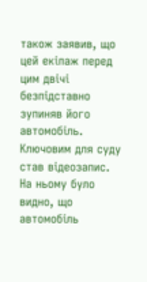також заявив, що цей екіпаж перед цим двічі безпідставно зупиняв його автомобіль.
Ключовим для суду став відеозапис. На ньому було видно, що автомобіль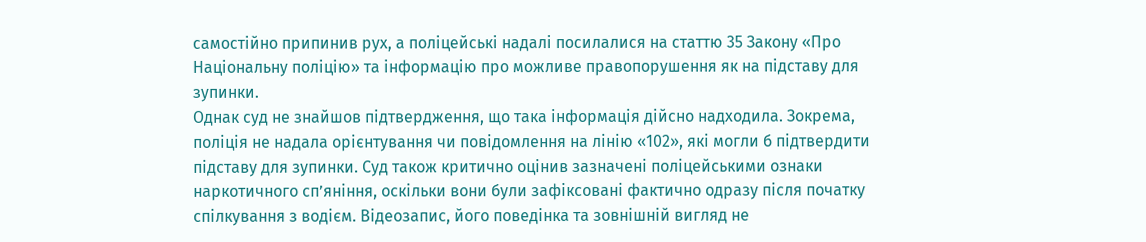самостійно припинив рух, а поліцейські надалі посилалися на статтю 35 Закону «Про Національну поліцію» та інформацію про можливе правопорушення як на підставу для зупинки.
Однак суд не знайшов підтвердження, що така інформація дійсно надходила. Зокрема, поліція не надала орієнтування чи повідомлення на лінію «102», які могли б підтвердити підставу для зупинки. Суд також критично оцінив зазначені поліцейськими ознаки наркотичного сп’яніння, оскільки вони були зафіксовані фактично одразу після початку спілкування з водієм. Відеозапис, його поведінка та зовнішній вигляд не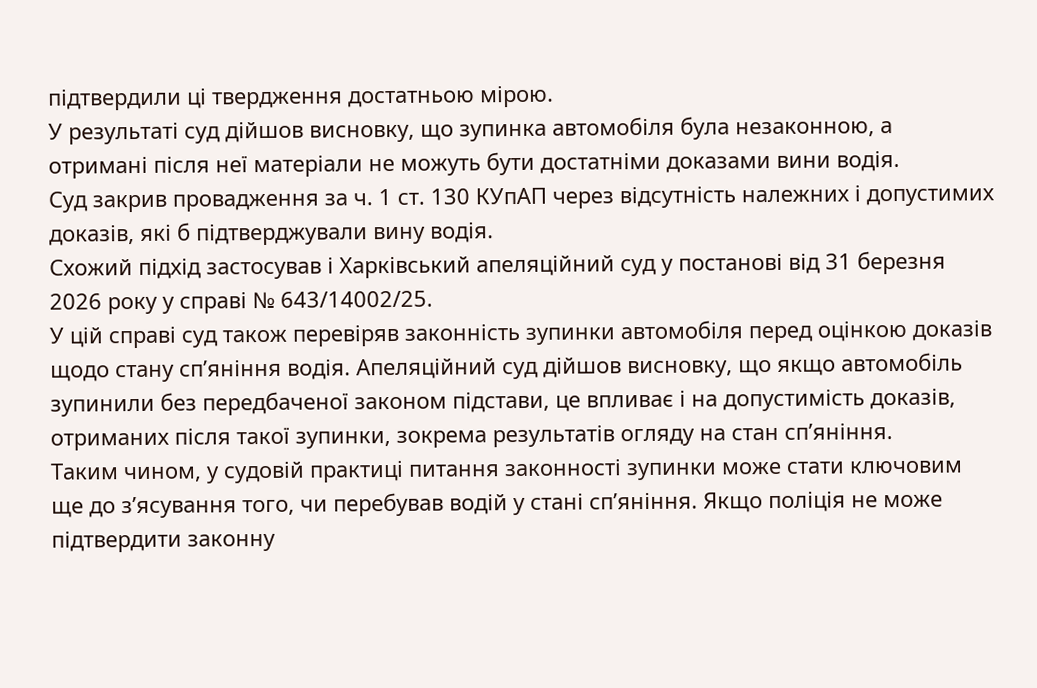підтвердили ці твердження достатньою мірою.
У результаті суд дійшов висновку, що зупинка автомобіля була незаконною, а отримані після неї матеріали не можуть бути достатніми доказами вини водія.
Суд закрив провадження за ч. 1 ст. 130 КУпАП через відсутність належних і допустимих доказів, які б підтверджували вину водія.
Схожий підхід застосував і Харківський апеляційний суд у постанові від 31 березня 2026 року у справі № 643/14002/25.
У цій справі суд також перевіряв законність зупинки автомобіля перед оцінкою доказів щодо стану сп’яніння водія. Апеляційний суд дійшов висновку, що якщо автомобіль зупинили без передбаченої законом підстави, це впливає і на допустимість доказів, отриманих після такої зупинки, зокрема результатів огляду на стан сп’яніння.
Таким чином, у судовій практиці питання законності зупинки може стати ключовим ще до з’ясування того, чи перебував водій у стані сп’яніння. Якщо поліція не може підтвердити законну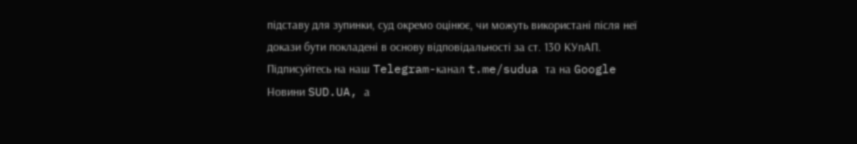підставу для зупинки, суд окремо оцінює, чи можуть використані після неї докази бути покладені в основу відповідальності за ст. 130 КУпАП.
Підписуйтесь на наш Telegram-канал t.me/sudua та на Google Новини SUD.UA, а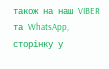також на наш VIBER та WhatsApp, сторінку у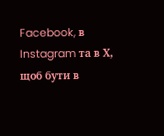Facebook, в Instagram та в Х, щоб бути в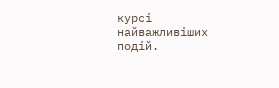курсі найважливіших подій.